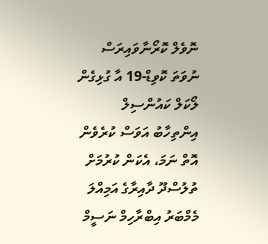ނޮވެލް ކޮރޯނާވައިރަސް ނުވަތަ ކޮވިޑް-19 އާ ގުޅިގެން ލޯކަލް ކައުންސިލް އިންތިހާބު އަވަސް ކުރެވެން އޮތް ނަމަ، އެކަން ކުރުމަށް ތުލުސްދޫ ދާއިރާގެ އަމިއްލަ މެމްބަރު އިބްރާހިމް ނަސީމް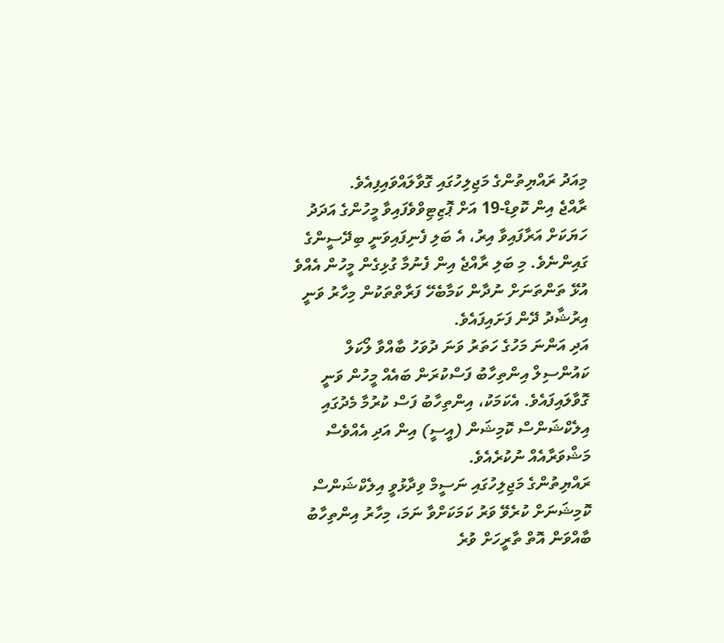މިއަދު ރައްޔިތުންގެ މަޖިލިހުގައި ގޮވާލައްވައިފިއެވެ.
ރާއްޖެ އިން ކޮވިޑް-19 އަށް ޕޮޒިޓިވްވެފައިވާ މީހުންގެ އަދަދު ހަޔަކަށް އަރާފައިވާ އިރު، އެ ބަލި ފެނިފައިވަނީ ބިދޭސީންގެ ގައިންނެވެ. މި ބަލި ރާއްޖެ އިން ފެނުމާ ގުޅިގެން މީހުން އެއްވެ އުޅޭ ތަންތަނަށް ނުދާން ކަމާބެހޭ ފަރާތްތަކުން މިހާރު ވަނީ އިރުޝާދު ދޭން ފަށައިފައެވެ.
އަދި އަންނަ މަހުގެ ހަތަރު ވަނަ ދުވަހު ބާއްވާ ލޯކަލް ކައުންސިލް އިންތިހާބު ފަސްކުރަން ބައެއް މީހުން ވަނީ ގޮވާލައިފައެވެ. އެކަމަކު، އިންތިހާބު ފަސް ކުރުމާ މެދުގައި އިލެކްޝަންސް ކޮމިޝަން (އީސީ) އިން އަދި އެއްވެސް މަޝްވަރާއެއް ނުކުރެއެވެ.
ރައްޔިތުންގެ މަޖިލިހުގައި ނަސީމް ވިދާޅުވީ އިލެކްޝަންސް ކޮމިޝަނަށް ކުރެވޭ ވަރު ކަމަކަށްވާ ނަމަ، މިހާރު އިންތިހާބު ބާއްވަން އޮތް ތާރީހަށް ވުރެ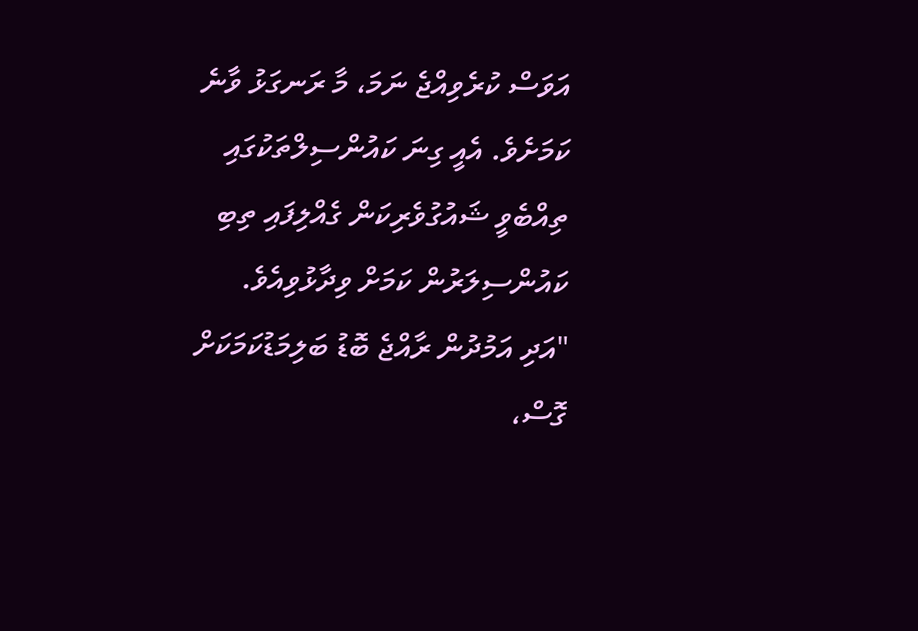އަވަސް ކުރެވިއްޖެ ނަމަ، މާ ރަނގަޅު ވާނެ ކަމަށެވެ. އެއީ ގިނަ ކައުންސިލްތަކުގައި ތިއްބެވީ ޝައުގުވެރިކަން ގެއްލިފައި ތިބި ކައުންސިލަރުން ކަމަށް ވިދާޅުވިއެވެ.
"އަދި އަމުދުން ރާއްޖެ ބޮޑު ބަލިމަޑުކަމަކަށް ގޮސް،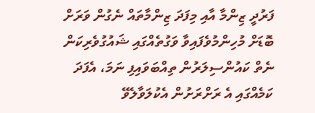ފަރުދީ ޒިންމާ އާއި މިފަދަ ޒިންމާތައް ނެގުން ވަރަށް ބޮޑަށް މުހިންމުވެފައިވާ ވަގުތެއްގައި ޝައުގުވެރިކަން ނެތް ކައުންސިލަރުން ތިއްބަވައިފި ނަމަ، އެފަދަ ކަމެއްގައި އެ ރަށްރަށުން އެކުލަވާލެވޭ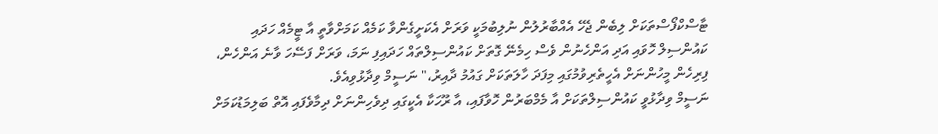ޓާސްކްފޯސްތަކަށް ލިބެން ޖެހޭ އެއްބާރުލުން ނުލިބުމަކީ ވަރަށް އެކަށީގެންވާ ކަމެއް ކަމަށްވާތީ އާ ޓީމެއް ހަދައި ކައުންސިލް ހޮވައި އަދި އަންހެނުން ވެސް ހިމެނޭ ގޮތަށް ކައުންސިލްތައް ހަދައިފި ނަމަ، ވަރަށް ފަސޭހަ ވާނެ އަންހެން، ފިރިހެން މީހުންނަށް އެހީތެރިވުމުގައި މިފަދަ ހާލަތަކަށް ގައުމު ދާއިރު،" ނަސީމް ވިދާޅުވިއެވެ.
ނަސީމް ވިދާޅުވީ ކައުންސިލްތަކަށް އާ މެމްބަރުން ހޮވާފައި، އާ ރޫހަކާ އެކީގައި ދިވެހިންނަށް ދިމާވެފައި އޮތް ބަލިމަޑުކަމަށް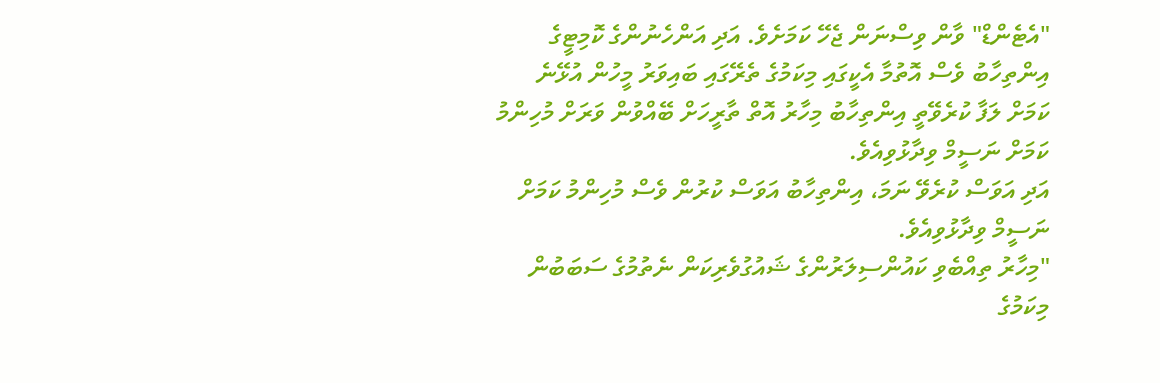"އެޓެންޑް" ވާން ވިސްނަން ޖެހޭ ކަމަށެވެ. އަދި އަންހެނުންގެ ކޮމިޓީގެ އިންތިހާބު ވެސް އޮތުމާ އެކީގައި މިކަމުގެ ތެރޭގައި ބައިވަރު މީހުން އުޅޭނެ ކަމަށް ލަފާ ކުރެވޭތީ އިންތިހާބު މިހާރު އޮތް ތާރީހަށް ބޭއްވުން ވަރަށް މުހިންމު ކަމަށް ނަސީމް ވިދާޅުވިއެވެ.
އަދި އަވަސް ކުރެވޭ ނަމަ، އިންތިހާބު އަވަސް ކުރުން ވެސް މުހިންމު ކަމަށް ނަސީމް ވިދާޅުވިއެވެ.
"މިހާރު ތިއްބެވި ކައުންސިލަރުންގެ ޝައުގުވެރިކަން ނެތުމުގެ ސަބަބުން މިކަމުގެ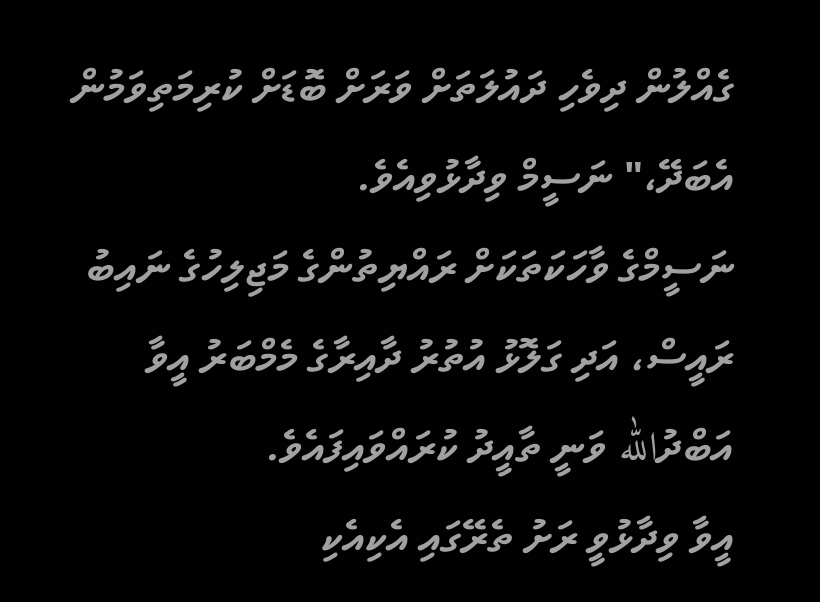ގެއްލުން ދިވެހި ދައުލަތަށް ވަރަށް ބޮޑަށް ކުރިމަތިވަމުން އެބަދޭ،" ނަސީމް ވިދާޅުވިއެވެ.
ނަސީމްގެ ވާހަކަތަކަށް ރައްޔިތުންގެ މަޖިލިހުގެ ނައިބު ރައީސް، އަދި ގަލޮޅު އުތުރު ދާއިރާގެ މެމްބަރު އީވާ އަބްދުالله ވަނީ ތާއީދު ކުރައްވައިފައެވެ.
އީވާ ވިދާޅުވީ ރަށު ތެރޭގައި އެކިއެކި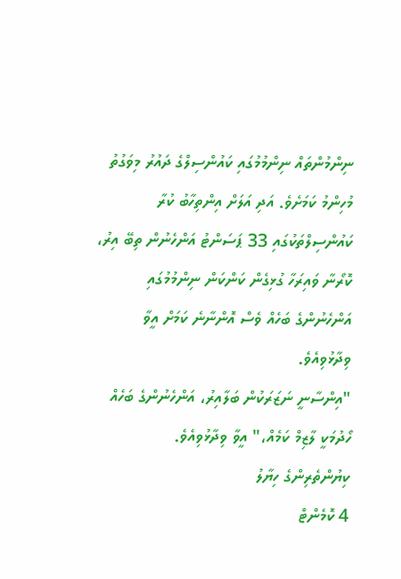ނިންމުންތައް ނިންމުމުގައި ކައުންސިލްގެ ދައުރު މިވަގުތު މުހިންމު ކަމަށެވެ. އަދި އަލަށް އިންތިހާބު ކުރާ ކައުންސިލްތަކުގައި 33 ޕަސަންޓު އަންހެނުން ތިބޭ އިރު، ކޮރޯނާ ވައިރަހާ ގުޅިގެން ކަންކަން ނިންމުމުގައި އަންހެނުންގެ ބަހެއް ވެސް އޮންނާނެ ކަމަށް އީވާ ވިދާޅުވިއެވެ.
"އިންސާނީ ނަޒަރަކުން ބަލާއިރު، އަންހެނުންގެ ބަހެއް ހޯދުމަކީ ލާޒިމް ކަމެއް،" އީވާ ވިދާޅުވިއެވެ.
ކިޔުންތެރިންގެ ހިޔާލު
4 ކޮމެންޓް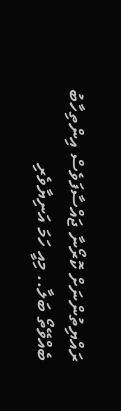ރައްޔިތުންނަށް ކޮރޯނާ ޖައްސާފަވެސް އިންތިހާބު ބެއްވޭތޯ ބަލާ.. މިއީ ހަމަ އަނިޔާވެރި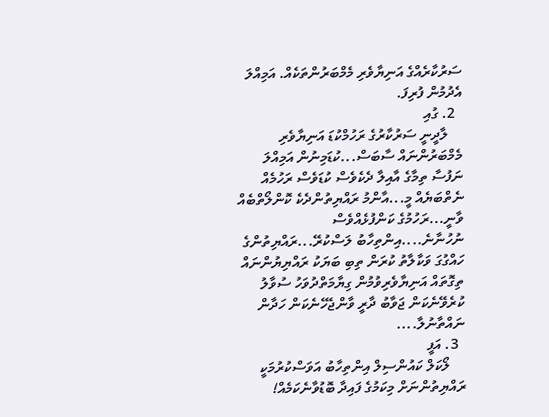ސަރުކާރެއްގެ އަނިޔާވެރި މެމްބަރުންތަކެއް. އަމިއްލަ އެދުމުން ފުރިފަ.
  2. ގުއި
    ލާދީނީ ސަރުކާރުގެ ރަހުމްކުޑަ އަނިޔާވެރި މެމްބަރުންނައް ސާބަސް...ކުޑަމިނުން އަމިއްލަ ނަފުސާ ތިމާގެ އާއިލާ ދެކެވެސް ކުޑަވެސް ރަހުމެއް ނެތްބަޔެއް މީ...އާންމު ރައްޔިތުންދެކެ ކޮންލޯތްބެއް ވާނީ...ރަހުމުގެ ކަންފުޅެއްވެސް ނުހުނާނެ....އިންތިހާބު ލަސްކުރޭ...ރައްޔިތުންގެ ހައްގުގަ ވަކާލާތު ކުރަން ތިބި ބަޔަކު ރައްޔިޔުންނައް ތިގޮތައް އަނިޔާވެރިވުމުން ގިޔާމަތްދުވަހު ސުވާލު ކުރެވޭނެކަން ޖަވާބު ދާރީ ވާންޖެހޭނެކަން ހަދާން ނައްތާނުލާ....
  3. އަފީ
    ލޯކަލް ކައުންސިލް އިންތިހާބު އަވަސްކުރުމަކީ ރައްޔިތުންނަށް މިކަމުގެ ފައިދާ ބޮޑުވާނެކަމެއް!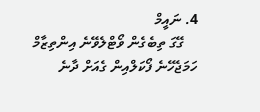4. ނައީމް
    ގޭގަ ތިބެގެން ވޯޓްލެވޭނެ އިންތިޒާމް ހަމަޖެހޭނެ ފޯކަލްއިން ގެއަށް ދާނެ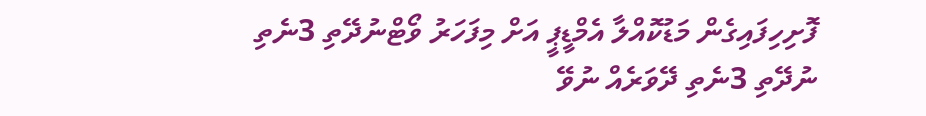ފޮށިހިފައިގެން މަޑުކޮއްލާ އެމްޑީޕީ އަށް މިފަހަރު ވޯޓްނުދޭތި 3ނެތި ނުދޭތި 3ނެތި ދޭވަރެއް ނުވޭ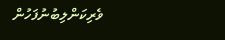ވެރިކަންލިބުނުފަހުން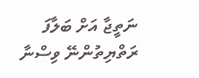ނަތީޖާ އަށް ބަލާފަ ރަތްޔިތުންނޭ ވިސްނާ